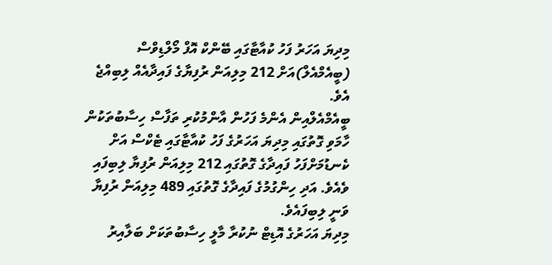މިދިޔަ އަހަރު ފަހު ކުއާޓާގައި ބޭންކް އޮފް މޯލްޑިވްސް (ބީއެމްއެލް)އަށް 212 މިލިއަން ރުފިޔާގެ ފައިދާއެއް ލިބިއްޖެ އެވެ.
ބީއެމްއެލްއިން އެންމެ ފަހުން އާންމުކުރި ތަފާސް ހިސާބުތަކުން ހާމަވި ގޮތުގައި މިދިޔަ އަހަރުގެ ފަހު ކުއާޓާގައި ޓެކްސް އަށް ކެނޑުމަށްފަހު ފައިދާގެ ގޮތުގައި 212 މިލިއަން ރުފިޔާ ލިބިފައި ވެއެވެ. އަދި ހިންގުމުގެ ފައިދާގެ ގޮތުގައި 489 މިލިއަން ރުފިޔާ ވަނީ ލިބިފައެވެ.
މިދިޔަ އަހަރުގެ އޮޑިޓް ނުކުރާ މާލީ ހިސާބުތަކަށް ބަލާއިރު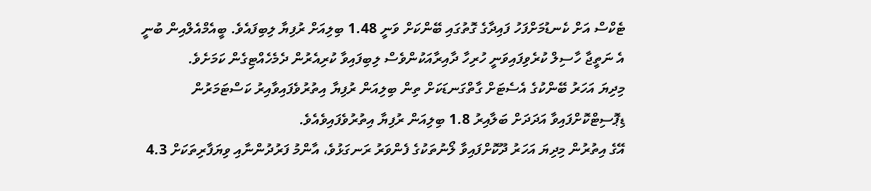ޓެކްސް އަށް ކެނޑުމަށްފަހު ފައިދާގެ ގޮތުގައި ބޭންކަށް ވަނީ 1.48 ބިލިއަށް ރުފިޔާ ލިބިފައެވެ. ބީއެމްއެލްއިން ބުނީ އެ ނަތީޖާ ހާސިލް ކުރެވިފައިވަނީ ހުރިހާ ދާއިރާއަކުންވެސް ލިބިފައިވާ ކުރިއެރުން ދެމެހެއްޓިގެން ކަމަށެވެ.
މިދިޔަ އަހަރު ބޭންކުގެ އެސެޓަށް ގާތްގަނޑަކަށް ތިން ބިލިއަން ރުފިޔާ އިތުރުވެފައިވާއިރު ކަސްޓަމަރުން ޑިޕޮސިޓްކޮށްފައިވާ އަދަދަށް ބަލާއިރު 1.8 ބިލިއަން ރުފިޔާ އިތުރުވެފައިވެއެވެ.
އޭގެ އިތުރުން މިދިޔަ އަހަރު ދޫކޮށްފައިވާ ލޯނުތަކުގެ ފެންވަރު ރަނގަޅުވެ، އާންމު ފަރުދުންނާއި ވިޔަފާރިތަކަށް 4.3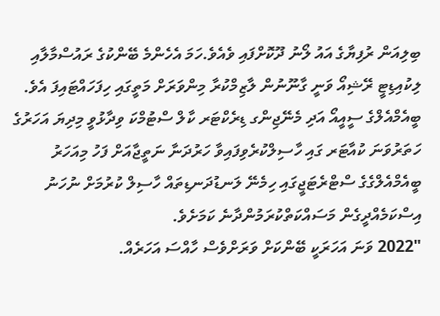ބިލިއަން ރުފިޔާގެ އައު ލޯނު ދޫކޮށްފައި ވެއެވެ.ހަމަ އެހެންމެ ބޭންކުގެ ރައުސްމާލާއި ލިކުއިޑިޓީ ރޭޝިއޯ ވަނީ ގާނޫނުން ލާޒިމްކުރާ މިންވަރަށް މަތީގައި ހިފަހައްޓައިފަ އެވެ.
ބީއެމްއެލްގެ ސީއީއޯ އަދި މެނޭޖިންގ ޑިރެކްޓަރ ކާލް ސްޓުމްކަ ވިދާޅުވީ މިދިޔަ އަހަރުގެ ހަތަރުވަނަ ކުއާޓަރ ގައި ހާސިލްކުރެވިފައިވާ ހަރުދަނާ ނަތީޖާއަށް ފަހު މިއަހަރު ބީއެމްއެލްގެގެ ސްޓްރެޓަޖީގައި ހިމެނޭ ލަނޑުދަނޑިތައް ހާސިލް ކުރުމަށް ނުހަނު އިސްކަމެއްދީގެން މަސައްކަތްކުރަމުންދާނެ ކަމަށެވެ.
"2022 ވަނަ އަހަރަކީ ބޭންކަށް ވަރަށްވެސް ހާއްސަ އަހަރެއް.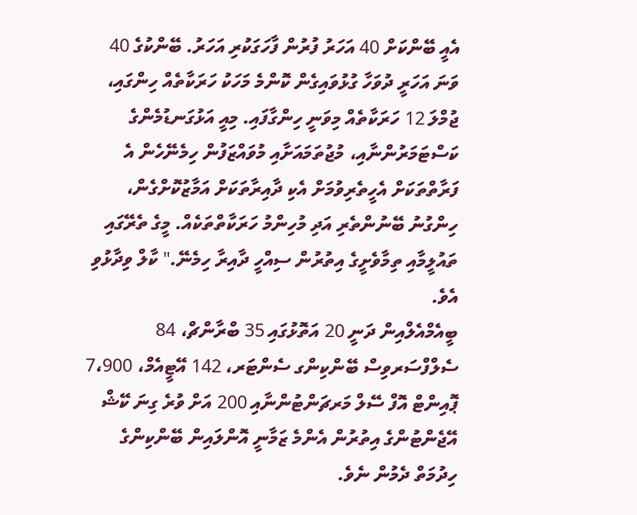އެއީ ބޭންކަށް 40 އަހަރު ފުރުން ފާހަގަކުރި އަހަރު. ބޭންކުގެ 40 ވަނަ އަހަރީ ދުވަހާ ގުޅުވައިގެން ކޮންމެ މަހަކު ހަރަކާތެއް ހިންގައި، ޖުމްލަ 12 ހަރަކާތެއް މިވަނީ ހިންގާފައި. މިއީ އަޅުގަނޑުމެންގެ ކަސްޓަމަރުންނާއި، މުޖުތަމައަށާއި މުވައްޒަފުން ހިމެނޭހެން އެ ފަރާތްތަކަށް އެހީތެރިވުމަށް އެކި ދާއިރާތަކަށް އަމާޒުކޮށްގެން، ހިންގުނު ބޭނުންތެރި އަދި މުހިންމު ހަރަކާތްތަކެއް. މީގެ ތެރޭގައި ތައުލީމާއި ތިމާވެށީގެ އިތުރުން ސިއްހީ ދާއިރާ ހިމެނޭ." ކާލް ވިދާޅުވި އެވެ.
ބީއެމްއެލްއިން ދަނީ 20 އަތޮޅުގައި 35 ބްރާންޗް، 84 ސެލްފްސަރވިސް ބޭންކިންގ ސެންޓަރ، 142 އޭޓީއެމް، 7،900 ޕޮއިންޓް އޮފް ސޭލް މަރޗަންޓުންނާއި 200 އަށް ވުރެ ގިނަ ކޭޝް އޭޖެންޓުންގެ އިތުރުން އެންމެ ޒަމާނީ އޮންލައިން ބޭންކިންގެ ހިދުމަތް ދެމުން ނެވެ.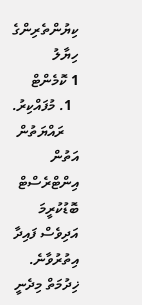ކިޔުންތެރިންގެ ހިޔާލު
1 ކޮމެންޓް
  1. މުފައްކިރު.
    ރައްޔަތުން އަތުން އިންޓްރެސްޓް ބޮޑުކުރީމަ އަދިވެސް ފައިދާ އިތުރުވާނެ. ޚިދުމަތް މިދެނީ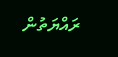ރައްޔަތުން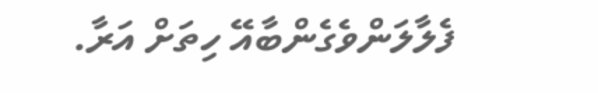ފެލާލަންވެގެންބާއޭ ހިތަށް އަރާ.